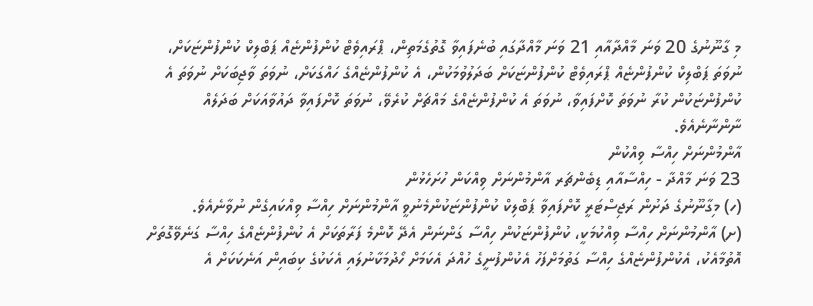މި ގާނޫނުގެ 20 ވަނަ މާއްދާއާއި 21 ވަނަ މާއްދާގައި ބުނެފައިވާ ގޮތުގެމަތިން، ޕްރައިވެޓް ކުންފުންޏެއް ޕަބްލިކް ކުންފުންޏަކަށް، ނުވަތަ ޕަބްލިކް ކުންފުންޏެއް ޕްރައިވެޓް ކުންފުންޏަކަށް ބަދަލުވުމަކުން، އެ ކުންފުންޏެއްގެ ހައްގަކަށް، ނުވަތަ ވާޖިބަކަށް ނުވަތަ އެ ކުންފުންޏަކުން ކުރާ ނުވަތަ ކޮށްފައިވާ، ނުވަތަ އެ ކުންފުންޏެއްގެ މައްޗަށް ކުރެވޭ، ނުވަތަ ކޮށްފައިވާ ދައުވާއަކަށް ބަދަލެއް ނާންނާނެއެވެ.
އާންމުންނަށް ހިއްސާ ވިއްކުން
23 ވަނަ މާއްދާ - ހިއްސާއާއި ޑިބެންޗަރ އާންމުންނަށް ވިއްކަން ހުށަހެޅުން
(ހ) މިގާނޫނުގެ ދަށުން ރަޖިސްޓަރީ ކޮށްފައިވާ ޕަބްލިކް ކުންފުންޏަކުންމެނުވީ އާންމުންނަށް ހިއްސާ ވިއްކައިގެން ނުވާނެއެވެ.
(ށ) އާންމުންނަށް ހިއްސާ ވިއްކުމަކީ، ކުންފުންޏަކުން ހިއްސާ ގަންނަން އެދޭ ކޮންމެ ފަރާތަކަށް އެ ކުންފުންޏެއްގެ ހިއްސާ ގަނެވޭގޮތަށް އޮތުމާއެކު، އެކުންފުންޏެއްގެ ހިއްސާ ގަތުމަށްފަހު އެކުންފުނީގެ ހުއްދަ އެކަމަށް ހޯދުމަކާނުލައި އެކަކުގެ ކިބައިން އަނެކަކަށް އެ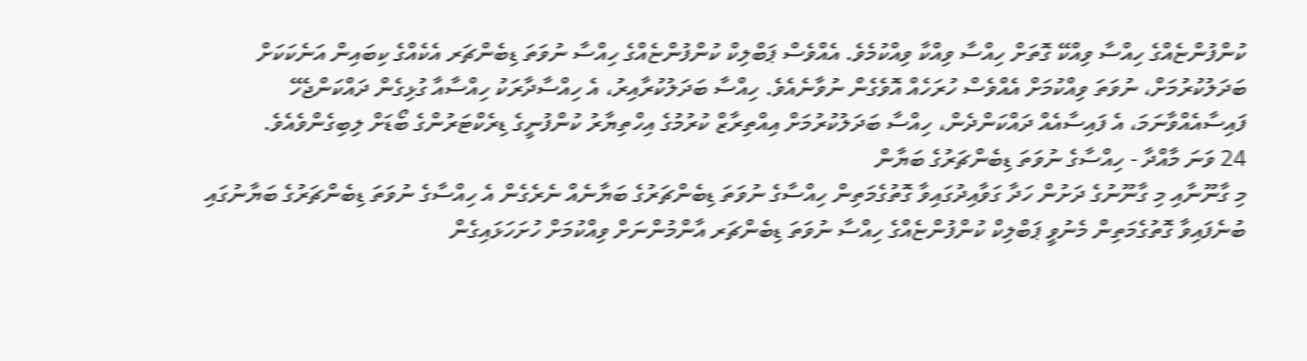ކުންފުންޏެއްގެ ހިއްސާ ވިއްކޭ ގޮތަށް ހިއްސާ ވިއްކާ ވިއްކުމެވެ. އެއްވެސް ޕަބްލިކް ކުންފުންޏެއްގެ ހިއްސާ ނުވަތަ ޑިބެންޗަރ އެކެއްގެ ކިބައިން އަނެކަކަށް ބަދަލުކުރުމަށް، ނުވަތަ ވިއްކުމަށް އެއްވެސް ހުރަހެއް އޮވެގެން ނުވާނެއެވެ. ހިއްސާ ބަދަލުކުރާއިރު، އެ ހިއްސާދާރަކު ހިއްސާއާ ގުޅިގެން ދައްކަންޖެހޭ ފައިސާއެއްވާނަމަ، އެ ފައިސާއެއް ދައްކަންދެން، ހިއްސާ ބަދަލުކުރުމަށް އިއްތިރާޒް ކުރުމުގެ އިހްތިޔާރު ކުންފުނީގެ ޑިރެކްޓަރުންގެ ބޯޑަށް ލިބިގެންވެއެވެ.
24 ވަނަ މާއްދާ - ހިއްސާގެ ނުވަތަ ޑިބެންޗަރުގެ ބަޔާން
މި ގާނޫނާއި މި ގާނޫނުގެ ދަށުން ހަދާ ގަވާއިދުގައިވާ ގޮތުގެމަތިން ހިއްސާގެ ނުވަތަ ޑިބެންޗަރުގެ ބަޔާނެއް ނެރެގެން އެ ހިއްސާގެ ނުވަތަ ޑިބެންޗަރުގެ ބަޔާނުގައި ބުނެފައިވާ ގޮތުގެމަތިން މެނުވީ ޕަބްލިކް ކުންފުންޏެއްގެ ހިއްސާ ނުވަތަ ޑިބެންޗަރ އާންމުންނަށް ވިއްކުމަށް ހުށަހަޅައިގެން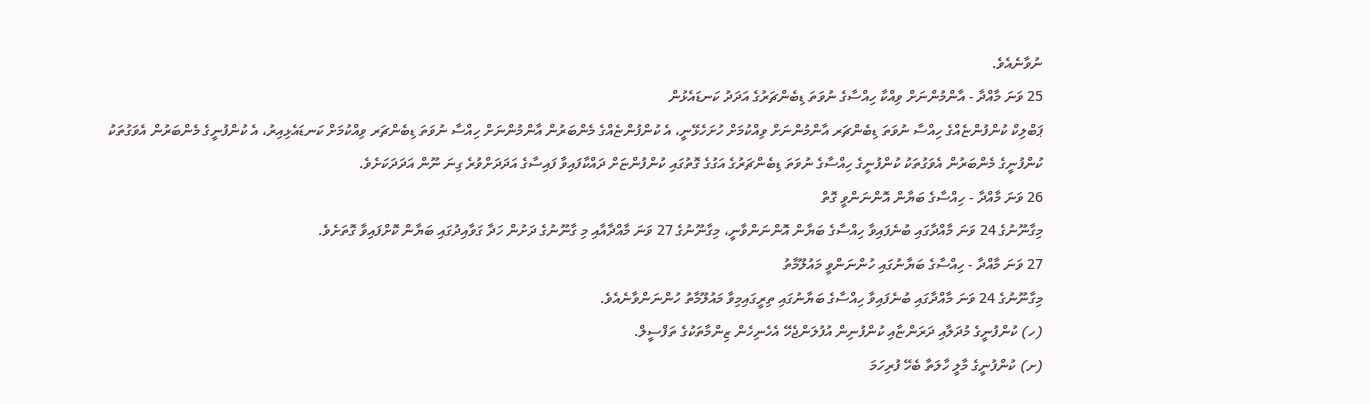ނުވާނެއެވެ.
25 ވަނަ މާއްދާ - އާންމުންނަށް ވިއްކާ ހިއްސާގެ ނުވަތަ ޑިބެންޗަރުގެ އަދަދު ކަނޑައެޅުން
ޕަބްލިކް ކުންފުންޏެއްގެ ހިއްސާ ނުވަތަ ޑިބެންޗަރ އާންމުންނަށް ވިއްކުމަށް ހުށަހެޅޭނީ، އެ ކުންފުންޏެއްގެ މެންބަރުން އާންމުންނަށް ހިއްސާ ނުވަތަ ޑިބެންޗަރ ވިއްކުމަށް ކަނޑައެޅިއިރު، އެ ކުންފުނީގެ މެންބަރުން އެވަގުތަކު ކުންފުނީގެ މެންބަރުން އެވަގުތަކު ކުންފުނީގެ ހިއްސާގެ ނުވަތަ ޑިބެންޗަރުގެ އަގުގެ ގޮތުގައި ކުންފުންޏަށް ދައްކާފައިވާ ފައިސާގެ އަދަދަށްވުރެ ގިނަ ނޫން އަދަދަކަށެވެ.
26 ވަނަ މާއްދާ - ހިއްސާގެ ބަޔާން އޮންނަންވީ ގޮތް
މިގާނޫނުގެ 24 ވަނަ މާއްދާގައި ބުނެފައިވާ ހިއްސާގެ ބަޔާން އޮންނަންވާނީ، މިގާނޫނުގެ 27 ވަނަ މާއްދާއާއި މި ގާނޫނުގެ ދަށުން ހަދާ ގަވާއިދުގައި ބަޔާން ކޮށްފައިވާ ގޮތަށެވެ.
27 ވަނަ މާއްދާ - ހިއްސާގެ ބަޔާނުގައި ހުންނަންވީ މައުލޫމާތު
މިގާނޫނުގެ 24 ވަނަ މާއްދާގައި ބުނެފައިވާ ހިއްސާގެ ބަޔާނުގައި ތިރީގައިމިވާ މައުލޫމާތު ހުންނަންވާނެއެވެ.
(ހ) ކުންފުނީގެ މުދަލާއި ދަރަންޏާއި ކުންފުނިން އުފުލަންޖެހޭ އެހެނިހެން ޒިންމާތަކުގެ ތަފްސީލް.
(ށ) ކުންފުނީގެ މާލީ ހާލަތާ ބެހޭ ފުރިހަމަ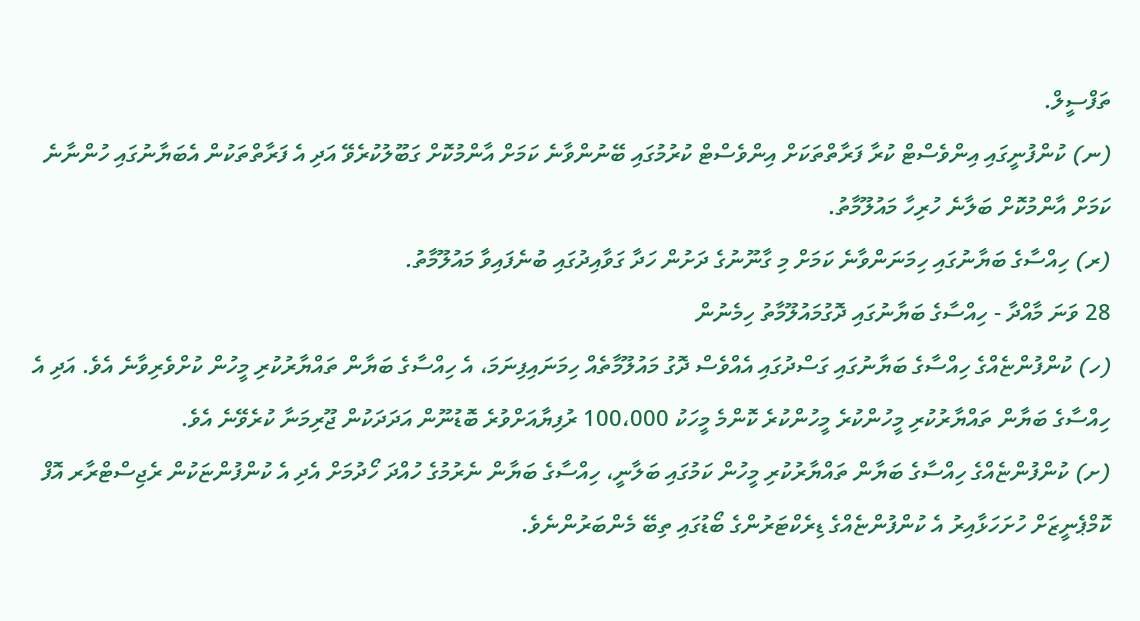ތަފްސީލް.
(ނ) ކުންފުނީގައި އިންވެސްޓް ކުރާ ފަރާތްތަކަށް އިންވެސްޓް ކުރުމުގައި ބޭނުންވާނެ ކަމަށް އާންމުކޮށް ގަބޫލުކުރެވޭ އަދި އެ ފަރާތްތަކުން އެބަޔާނުގައި ހުންނާނެ ކަމަށް އާންމުކޮށް ބަލާނެ ހުރިހާ މައުލޫމާތު.
(ރ) ހިއްސާގެ ބަޔާނުގައި ހިމަނަންވާނެ ކަމަށް މި ގާނޫނުގެ ދަށުން ހަދާ ގަވާއިދުގައި ބުނެފައިވާ މައުލޫމާތު.
28 ވަނަ މާއްދާ - ހިއްސާގެ ބަޔާނުގައި ދޮގުމައުލޫމާތު ހިމެނުން
(ހ) ކުންފުންޏެއްގެ ހިއްސާގެ ބަޔާނުގައި ގަސްދުގައި އެއްވެސް ދޮގު މައުލޫމާތެއް ހިމަނައިފިނަމަ، އެ ހިއްސާގެ ބަޔާން ތައްޔާރުކުރި މީހުން ކުށްވެރިވާނެ އެވެ. އަދި އެ ހިއްސާގެ ބަޔާން ތައްޔާރުކުރި މީހުންކުރެ މީހުންކުރެ ކޮންމެ މީހަކު 100،000 ރުފިޔާއަށްވުރެ ބޮޑުނޫން އަދަދަކުން ޖޫރިމަނާ ކުރެވޭނެ އެވެ.
(ށ) ކުންފުންޏެއްގެ ހިއްސާގެ ބަޔާން ތައްޔާރުކުރި މީހުން ކަމުގައި ބަލާނީ، ހިއްސާގެ ބަޔާން ނެރުމުގެ ހުއްދަ ހޯދުމަށް އެދި އެ ކުންފުންޏަކުން ރެޖިސްޓްރާރ އޮފް ކޮމްޕެނީޒަށް ހުށަހަޅާއިރު އެ ކުންފުންޏެއްގެ ޑިރެކްޓަރުންގެ ބޯޑުގައި ތިބޭ މެންބަރުންނެވެ.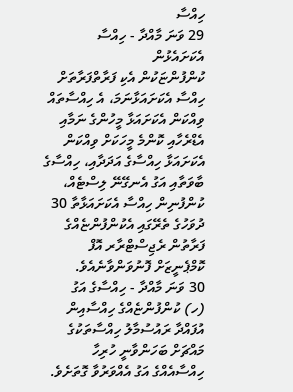ހިއްސާ
29 ވަނަ މާއްދާ - ހިއްސާ އެކަށައެޅުން
ކުންފުންޏަކުން އެކި ފަރާތްފަރާތަށް ހިއްސާ އެކަށައަޅާނަމަ، އެ ހިއްސާތައް ވިއްކަން އެކަށައަޅާ މީހުންގެ ނަމާއި އެޑްރެހާއި ކޮންމެ މީހަކަށް ވިއްކަން އެކަށައަޅާ ހިއްސާގެ އަދަދާއި، ހިއްސާގެ ބާވަތާއި އަގު އެނގޭނޭ ލިސްޓެއް، ކުންފުނިން ހިއްސާ އެކަށައަޅާތާ 30 ދުވަހުގެ ތެރޭގައި އެކުންފުންޏެއްގެ ފަރާތުން ރެޖިސްޓްރާރ އޮފް ކޮމްޕެނީޒަށް ފޮނުވަންވާނެއެވެ.
30 ވަނަ މާއްދާ - ހިއްސާގެ އަގު
(ހ) ކުންފުންޏެއްގެ ހިއްސާއިން އުފައްދާ ރައުސުމާލު ހިއްސާތަކުގެ މައްޗަށް ބަހަންވާނީ ހުރިހާ ހިއްސާއެއްގެ އަގު އެއްވަރުވާ ގޮތަށެވެ.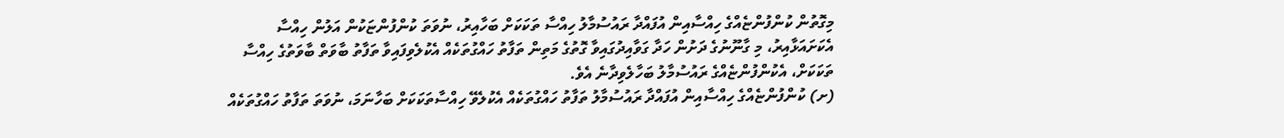މިގޮތުން ކުންފުންޏެއްގެ ހިއްސާއިން އުފައްދާ ރައުސުމާލު ހިއްސާ ތަކަކަށް ބަހާއިރު، ނުވަތަ ކުންފުންޏަކުން އަލުން ހިއްސާ އެކަށައަޅާއިރު، މި ގާނޫނުގެ ދަށުން ހަދާ ގަވާއިދުގައިވާ ގޮތުގެ މަތިން ތަފާތު ހައްގުތަކެއް އެކުލެވިފައިވާ ތަފާތު ބާވަތް ބާވަތުގެ ހިއްސާ ތަކަކަށް، އެކުންފުންޏެއްގެ ރައުސުމާލު ބަހާލެވިދާނެ އެވެ.
(ށ) ކުންފުންޏެއްގެ ހިއްސާއިން އުފައްދާ ރައުސުމާލު ތަފާތު ހައްގުތަކެއް އެކުލެވޭ ހިއްސާތަކަކަށް ބަހާނަމަ، ނުވަތަ ތަފާތު ހައްގުތަކެއް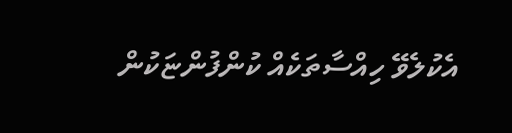އެކުލެވޭ ހިއްސާތަކެއް ކުންފުންޏަކުން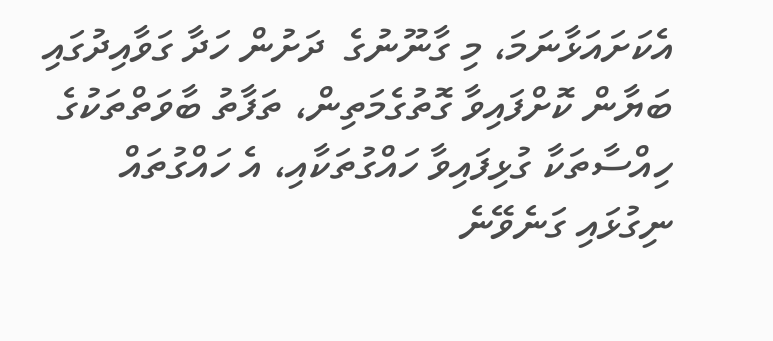އެކަށައަޅާނަމަ، މި ގާނޫނުގެ  ދަށުން ހަދާ ގަވާއިދުގައި ބަޔާން ކޮށްފައިވާ ގޮތުގެމަތިން، ތަފާތު ބާވަތްތަކުގެ ހިއްސާތަކާ ގުޅިފައިވާ ހައްގުތަކާއި، އެ ހައްގުތައް ނިގުޅައި ގަނެވޭނެ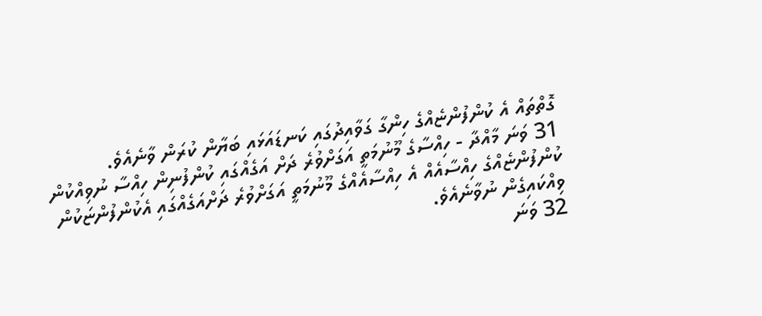ގޮތްތައް އެ ކުންފުންޏެއްގެ ހިންގާ ގަވާއިދުގައި ކަނޑައަޅައި ބަޔާން ކުރަން ވާނެއެވެ.
31 ވަނަ މާއްދާ - ހިއްސާގެ މޫނުމަތީ އަގަށްވުރެ ދަށް އަގެއްގައި ކުންފުނިން ހިއްސާ ނުވިއްކުން
ކުންފުންޏެއްގެ ހިއްސާއެއް އެ ހިއްސާއެއްގެ މޫނުމަތީ އަގަށްވުރެ ދަށްއަގެއްގައި އެކުންފުންޏަކުން ވިއްކައިގެން ނުވާނެއެވެ.
32 ވަނަ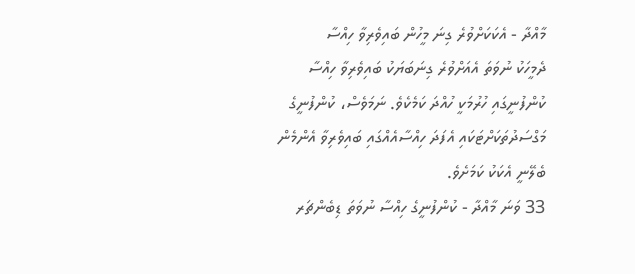މާއްދާ - އެކަކަށްވުރެ ގިނަ މީހުން ބައިވެރިވާ ހިއްސާ
ދެމީހަކު ނުވަތަ އެއަށްވުރެ ގިނަބަޔަކު ބައިވެރިވާ ހިއްސާ ކުންފުނީގައި ހުރުމަކީ ހުއްދަ ކަމެކެވެ. ނަމަވެސް، ކުންފުނީގެ މަގްސަދުތަކަށްޓަކައި އެފަދަ ހިއްސާއެއްގައި ބައިވެރިވާ އެންމެން ބެލޭނީ އެކަކު ކަމަށެވެ.
33 ވަނަ މާއްދާ - ކުންފުނީގެ ހިއްސާ ނުވަތަ ޑިބެންޗަރ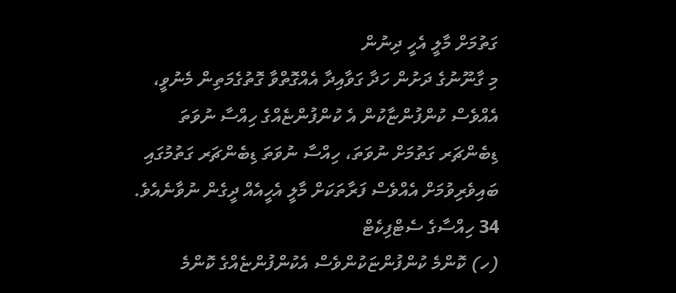ގަތުމަށް މާލީ އެހީ ދިނުން
މި ގާނޫނުގެ ދަށުން ހަދާ ގަވާއިދާ އެއްގޮތްވާ ގޮތުގެމަތިން މެނުވީ، އެއްވެސް ކުންފުންޏާކުން އެ ކުންފުންޏެއްގެ ހިއްސާ ނުވަތަ ޑިބެންޗަރ ގަތުމަށް ނުވަތަ، ހިއްސާ ނުވަތަ ޑިބެންޗަރ ގަތުމުގައި ބައިވެރިވުމަށް އެއްވެސް ފަރާތަކަށް މާލީ އެހީއެއް ދީގެން ނުވާނެއެވެ.
34 ހިއްސާގެ ސެޓްފިކެޓް
(ހ) ކޮންމެ ކުންފުންޏަކުންވެސް އެކުންފުންޏެއްގެ ކޮންމެ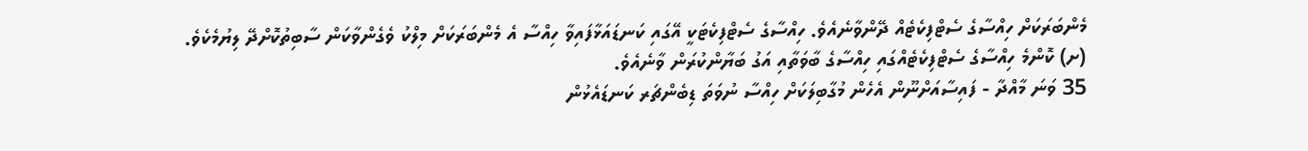މެންބަރަކަށް ހިއްސާގެ ސެޓްފިކެޓެއް ދޭންވާނެއެވެ. ހިއްސާގެ ސެޓްފިކެޓަކީ އޭގައި ކަނޑައަޅާފައިވާ ހިއްސާ އެ މެންބަރަކަށް މިލްކު ވެގެންވާކަން ސާބިތުކޮށްދޭ ލިޔުމެކެވެ.
(ށ) ކޮންމެ ހިއްސާގެ ސެޓްފިކެޓެއްގައި ހިއްސާގެ ބާވަތާއި އަގު ބަޔާންކުރަން ވާނެއެވެ.
35 ވަނަ މާއްދާ - ފައިސާއަށްނޫން އެހެން މުގާބިލަކަށް ހިއްސާ ނުވަތަ ޑިބެންޗަރ ކަނޑައެޅުން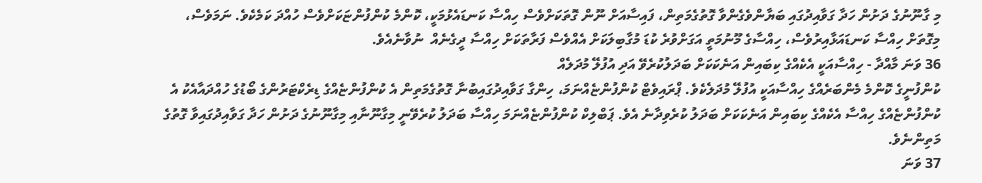މި ގާނޫނުގެ ދަށުން ހަދާ ގަވާއިދުގައި ބަޔާންވެގެންވާ ގޮތުގެމަތިން، ފައިސާއަށް ނޫން ގޮތަކަށްވެސް ހިއްސާ ކަނޑައެޅުމަކީ، ކޮންމެ ކުންފުންޏަކަށްވެސް ހުއްދަ ކަމެކެވެ. ނަމަވެސް، މިގޮތަށް ހިއްސާ ކަނޑައަޅާއިރުވެސް، ހިއްސާގެ މޫނުމަތީ އަގަށްވުރެ ކުޑަ މުގާބިލަކަށް އެއްވެސް ފަރާތަކަށް ހިއްސާ ދީގެނެއް  ނުވާނެއެވެ.
36 ވަނަ މާއްދާ - ހިއްސާއަކީ އެކެއްގެ ކިބައިން އަނެކަކަށް ބަދަލުކުރެވޭ އަދި އުފުލޭ މުދަލެއް
ކުންފުނީގެ ކޮންމެ މެންބަރެއްގެ ހިއްސާއަކީ އުފުލޭ މުދަލެކެވެ. ޕްރައިވެޓް ކުންފުންޏެއްނަމަ، ހިންގާ ގަވާއިދުގައިބުނާ ގޮތުގެމަތިން އެ ކުންފުންޏެއްގެ ޑިރެކްޓަރުންގެ ބޯޑުގެ ހުއްދައާއެކު އެ ކުންފުންޏެއްގެ ހިއްސާ އެކެއްގެ ކިބައިން އަނެކަކަށް ބަދަލު ކުރެވިދާނެ އެވެ. ޕަބްލިކް ކުންފުންޏެއްނަމަ ހިއްސާ ބަދަލު ކުރެވޭނީ މިގާނޫނާއި މިގާނޫނުގެ ދަށުން ހަދާ ގަވާއިދުގައިވާ ގޮތުގެ މަތިންނެވެ.
37 ވަނަ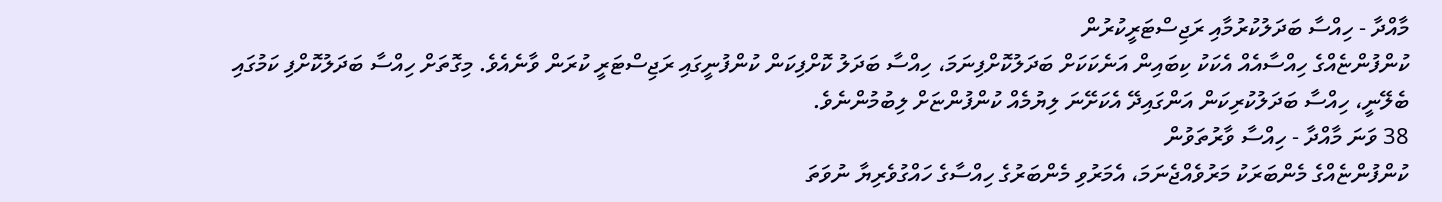މާއްދާ - ހިއްސާ ބަދަލުކުރުމާއި ރަޖިސްޓަރީކުރުން
ކުންފުންޏެއްގެ ހިއްސާއެއް އެކަކު ކިބައިން އަނެކަކަށް ބަދަލުކޮށްފިނަމަ، ހިއްސާ ބަދަލު ކޮށްފިކަން ކުންފުނީގައި ރަޖިސްޓަރީ ކުރަން ވާނެއެވެ. މިގޮތަށް ހިއްސާ ބަދަލުކޮށްފި ކަމުގައި ބެލޭނީ، ހިއްސާ ބަދަލުކުރިކަން އަންގައިދޭ އެކަށޭނަ ލިޔުމެއް ކުންފުންޏަށް ލިބުމުންނެވެ.
38 ވަނަ މާއްދާ - ހިއްސާ ވާރުތަވުން
ކުންފުންޏެއްގެ މެންބަރަކު މަރުވެއްޖެނަމަ، އެމަރުވި މެންބަރުގެ ހިއްސާގެ ހައްގުވެރިޔާ ނުވަތަ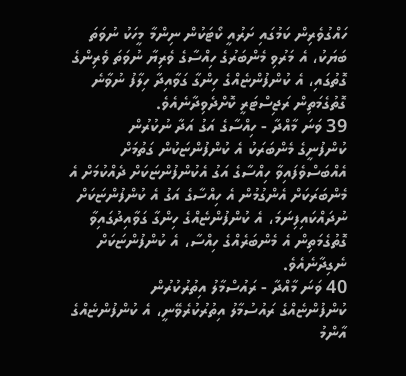ހައްގުވެރިން ކަމުގައި ށަރުއީ ކޯޓަކުން ނިންމާ މީހަކު ނުވަތަ ބަޔަކު، އެ މަރުވި މެންބަރުގެ ހިއްސާގެ ވެރިޔާ ނުވަތަ ވެރިންގެ ގޮތުގައި، އެ ކުންފުންޏެއްގެ ހިންގާ ގަވާއިދާ ހިލާފު ނުވާނެ ގޮތުގެމަތިން ރަޖިސްޓަރީ ކޮށްދެވިދާނެއެވެ.
39 ވަނަ މާއްދާ - ހިއްސާގެ އަގު އަދާ ނުކުރުން
ކުންފުނީގެ މެންބަރަކު އެ ކުންފުންޏަކުން ގަތުމަށް އެއްބަސްވެފައިވާ ހިއްސާގެ އަގު އެކުންފުންޏަކަށް ދެއްކުމަށް އެ މެންބަރަކަށް އެންގުމުން އެ ހިއްސާގެ އަގު އެ ކުންފުންޏަކަށް ނުދައްކައިފިނަމަ، އެ ކުންފުންޏެއްގެ ހިންގާ ގަވާއިދުގައިވާ ގޮތުގެމަތިން އެ މެންބަރެއްގެ ހިއްސާ، އެ ކުންފުންޏަކަށް ނެގިދާނެއެވެ.
40 ވަނަ މާއްދާ - ރައުސްމާލު އިތުރުކުރުން
ކުންފުންޏެއްގެ ރައުސުމާލު އިތުރުކުރެވޭނީ، އެ ކުންފުންޏެއްގެ އާންމު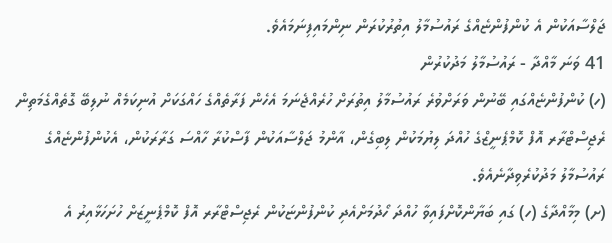ޖަލްސާއަކުން އެ ކުންފުންޏެއްގެ ރައުސުމާލު އިތުރުކުރަން ނިންމައިފިނަމައެވެ.
41 ވަނަ މާއްދާ - ރައުސުމާލު މަދުކުރުން
(ހ) ކުންފުންޏެއްގައި ބޭނުން ވަރަށްވުރެ ރައުސުމާލު އިތުރަށް ހުރެއްޖެނަމަ އެހެން ފަރާތެއްގެ ހައްގަކަށް އުނިކަމެއް ނުލިބޭ ގޮތެއްގެމަތިން ރެޖިސްޓްރާރ އޮފް ކޮމްޕެނީޒްގެ ހުއްދަ ލިޔުމަކުން ލިބިގެން، އާންމު ޖަލްސާއަކުން ފާސްކުރާ ހާއްސަ ގަރާރަކުން، އެކުންފުންޏެއްގެ ރައުސުމާލު މަދުކުރެވިދާނެއެވެ.
(ށ) މިމާއްދާގެ (ހ) ގައި ބަޔާންކޮށްފައިވާ ހުއްދަ ހޯދުމަށްއެދި ކުންފުންޏަކުން ރެޖިސްޓްރާރ އޮފް ކޮމްޕެނީޒަށް ހުށަހަޅާއިރު އެ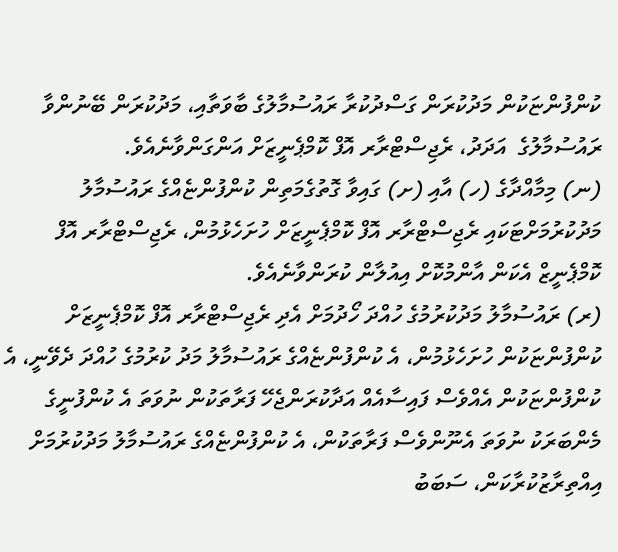ކުންފުންޏަކުން މަދުކުރަން ގަސްދުކުރާ ރައުސުމާލުގެ ބާވަތާއި، މަދުކުރަން ބޭނުންވާ ރައުސުމާލުގެ  އަދަދު، ރެޖިސްޓްރާރ އޮފް ކޮމްޕެނީޒަށް އަންގަންވާނެއެވެ.
(ނ) މިމާއްދާގެ (ހ) އާއި (ށ) ގައިވާ ގޮތުގެމަތިން ކުންފުންޏެއްގެ ރައުސުމާލު މަދުކުރުމަށްޓަކައި ރެޖިސްޓްރާރ އޮފް ކޮމްޕެނީޒަށް ހުށަހެޅުމުން، ރެޖިސްޓްރާރ އޮފް ކޮމްޕެނީޒް އެކަން އާންމުކޮށް އިއުލާން ކުރަންވާނެއެވެ.
(ރ) ރައުސުމާލު މަދުކުރުމުގެ ހުއްދަ ހޯދުމަށް އެދި ރެޖިސްޓްރާރ އޮފް ކޮމްޕެނީޒަށް ކުންފުންޏަކުން ހުށަހެޅުމުން، އެ ކުންފުންޏެއްގެ ރައުސުމާލު މަދު ކުރުމުގެ ހުއްދަ ދެވޭނީ، އެ ކުންފުންޏަކުން އެއްވެސް ފައިސާއެއް އަދާކުރަންޖެހޭ ފަރާތަކުން ނުވަތަ އެ ކުންފުނީގެ މެންބަރަކު ނުވަތަ އެނޫންވެސް ފަރާތަކުން، އެ ކުންފުންޏެއްގެ ރައުސުމާލު މަދުކުރުމަށް އިއްތިރާޒުކުރާކަން، ސަބަބު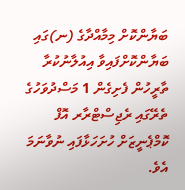ބަޔާންކޮށް މިމާއްދާގެ (ނ)ގައި ބަޔާންކޮށްފައިވާ އިއުލާނުކުރާ ތާރީހުން ފެށިގެން 1 މަސްދުވަހުގެ ތެރޭގައި ރެޖިސްޓްރާރ އޮފް ކޮމްޕެނީޒަށް ހުށަހަޅާފައި ނުވާނަމަ އެވެ.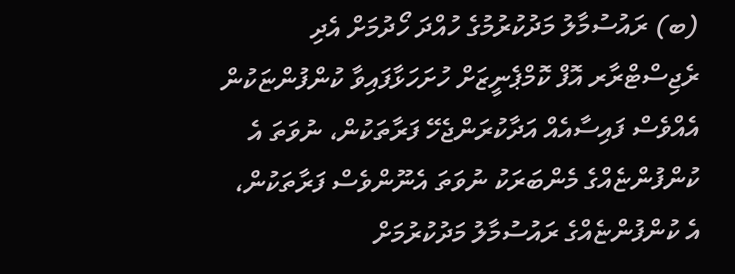(ބ) ރައުސުމާލު މަދުކުރުމުގެ ހުއްދަ ހޯދުމަށް އެދި ރެޖިސްޓްރާރ އޮފް ކޮމްޕެނީޒަށް ހުށަހަޅާފައިވާ ކުންފުންޏަކުން އެއްވެސް ފައިސާއެއް އަދާކުރަންޖެހޭ ފަރާތަކުން، ނުވަތަ އެ ކުންފުންޏެއްގެ މެންބަރަކު ނުވަތަ އެނޫންވެސް ފަރާތަކުން، އެ ކުންފުންޏެއްގެ ރައުސުމާލު މަދުކުރުމަށް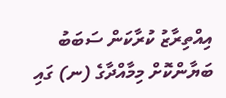އިއްތިރާޒު ކުރާކަން ސަބަބު ބަޔާންކޮށް މިމާއްދާގެ (ނ) ގައި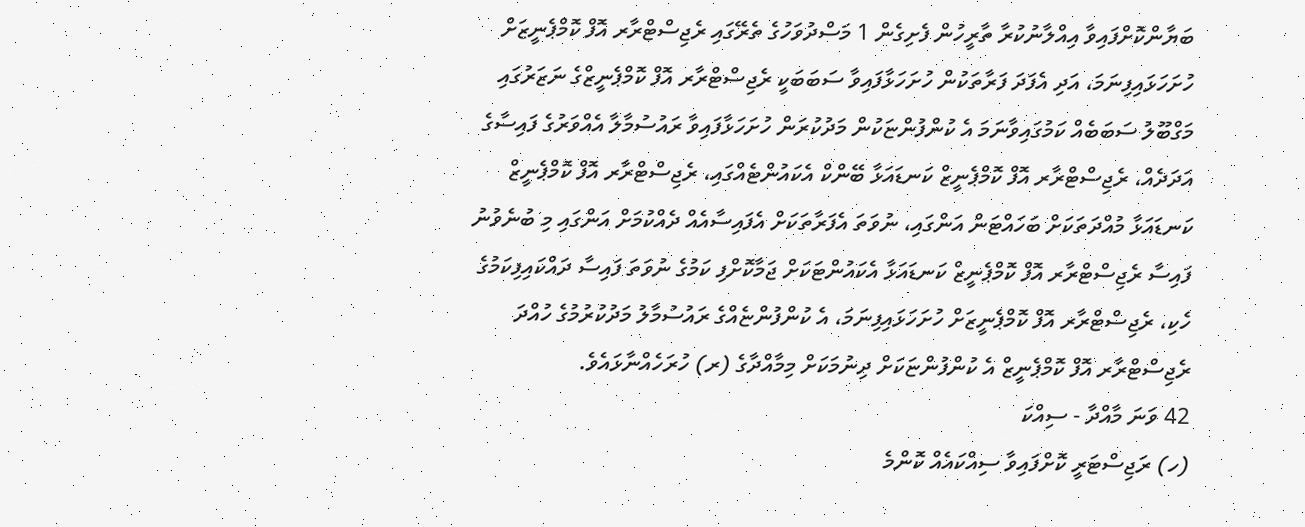ބަޔާންކޮށްފައިވާ އިއްލާނުކުރާ ތާރީހުން ފެށިގެން 1 މަސްދުވަހުގެ ތެރޭގައި ރެޖިސްޓްރާރ އޮފް ކޮމްޕެނީޒަށް ހުށަހަޅައިފިނަމަ، އަދި އެފަދަ ފަރާތަކުން ހުށަހަޅާފައިވާ ސަބަބަކީ ރެޖިސްޓްރާރ އޮފް ކޮމްޕެނީޒްގެ ނަޒަރުގައި މަގްބޫލު ސަބަބެއް ކަމުގައިވާނަމަ އެ ކުންފުންޏަކުން މަދުކުރަން ހުށަހަޅާފައިވާ ރައުސުމާލާ އެއްވަރުގެ ފައިސާގެ އަދަދެއް، ރެޖިސްޓްރާރ އޮފް ކޮމްޕެނީޒް ކަނޑައަޅާ ބޭންކް އެކައުންޓެއްގައި، ރެޖިސްޓްރާރ އޮފް ކޮމްޕެނީޒް ކަނޑައަޅާ މުއްދަތަކަށް ބަހައްޓަން އަންގައި، ނުވަތަ އެފަރާތަކަށް އެފައިސާއެއް ދެއްކުމަށް އަންގައި މި ބުނެވުނު ފައިސާ ރެޖިސްޓްރާރ އޮފް ކޮމްޕެނީޒް ކަނޑައަޅާ އެކައުންޓަކަށް ޖަމާކޮށްފި ކަމުގެ ނުވަތަ ފައިސާ ދައްކައިފިކަމުގެ ހެކި، ރެޖިސްޓްރާރ އޮފް ކޮމްޕެނީޒަށް ހުށަހަޅައިފިނަމަ، އެ ކުންފުންޏެއްގެ ރައުސުމާލު މަދުކުރުމުގެ ހުއްދަ ރެޖިސްޓްރާރ އޮފް ކޮމްޕެނީޒް އެ ކުންފުންޏަކަށް ދިނުމަކަށް މިމާއްދާގެ (ރ) ހުރަހެއްނާޅައެވެ.
42 ވަނަ މާއްދާ - ސިއްކަ
(ހ) ރަޖިސްޓަރީ ކޮށްފައިވާ ސިއްކައެއް ކޮންމެ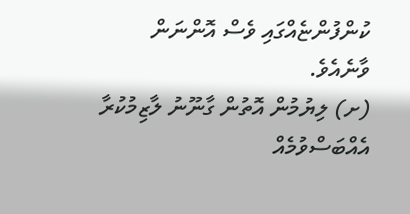ކުންފުންޏެއްގައި ވެސް އޮންނަން ވާނެއެވެ.
(ށ) ލިޔުމުން އޮތުން ގާނޫނު ލާޒިމުކުރާ އެއްބަސްވުމެއް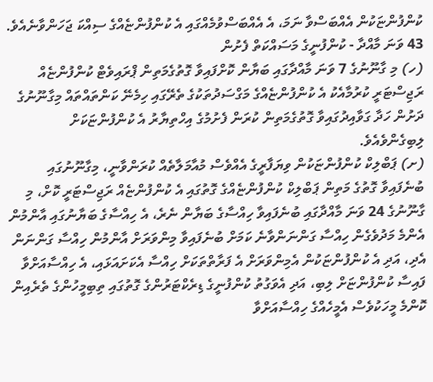ކުންފުންޏަކުން އެއްބަސްވާ ނަމަ، އެ އެއްބަސްވުމެއްގައި އެ ކުންފުންޏެއްގެ ސިއްކަ ޖަހަންވާނެއެވެ.
43 ވަނަ މާއްދާ - ކުންފުނީގެ މަސައްކަތް ފެށުން
(ހ) މި ގާނޫނުގެ 7 ވަނަ މާއްދާގައި ބަޔާން ކޮށްފައިވާ ގޮތުގެމަތިން ޕްރައިވެޓް ކުންފުންޏެއް ރަޖިސްޓަރީ ކުރުމާއެކު އެ ކުންފުންޏެއްގެ މަގްސަދުތަކުގެ ތެރޭގައި ހިމެނޭ ކަންތައްތައް މިގާނޫނުގެ ދަށުން ހަދާ ގަވާއިދުގައިވާ ގޮތުގެމަތިން ކުރަން ފެށުމުގެ އިހްތިޔާރު އެ ކުންފުންޏަކަށް ލިބިގެންވެއެވެ.
(ށ) ޕަބްލިކް ކުންފުންޏަކުން ވިޔަފާރީގެ އެއްވެސް މުއާމަލާތެއް ކުރަންވާނީ، މިގާނޫނުގައި ބުނެފައިވާ ގޮތުގެ މަތިން ޕަބްލިކް ކުންފުންޏެއްގެ ގޮތުގައި އެ ކުންފުންޏެއް ރަޖިސްޓަރީ ކޮށް، މި ގާނޫނުގެ 24 ވަނަ މާއްދާގައި ބުނެފައިވާ ހިއްސާގެ ބަޔާން ނެރެ، އެ ހިއްސާގެ ބަޔާނުގައި އާންމުން އެންމެ މަދުވެގެން ހިއްސާ ގަންނަންވާނެ ކަމަށް ބުނެފައިވާ މިންވަރަށް އާންމުން ހިއްސާ ގަންނަން އެދި، އަދި އެ ކުންފުންޏަކުން އެމިންވަރަށް އެ ފަރާތްތަކަށް ހިއްސާ އެކަށައަޅައި، އެ ހިއްސާއަށްވާ ފައިސާ ކުންފުންޏަށް ލިބި، އަދި އެވަގުތު ކުންފުނީގެ ޑިރެކްޓަރުންގެ ގޮތުގައި ތިބިމީހުންގެ ތެރެއިން ކޮންމެ މީހަކުވެސް އެމީހެއްގެ ހިއްސާއަށްވާ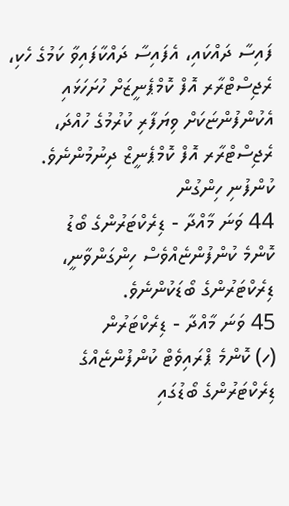ފައިސާ ދައްކައި، އެފައިސާ ދައްކާފައިވާ ކަމުގެ ހެކި، ރެޖިސްޓްރާރ އޮފް ކޮމްޕެނީޒަށް ހުށަހަޅައި އެކުންފުންޏަކަށް ވިޔަފާރި ކުރުމުގެ ހުއްދަ، ރެޖިސްޓްރާރ އޮފް ކޮމްޕެނީޒް ދިނުމުންނެވެ.
ކުންފުނި ހިންގުން
44 ވަނަ މާއްދާ - ޑިރެކްޓަރުންގެ ބޯޑު
ކޮންމެ ކުންފުންޏެއްވެސް ހިންގަންވާނީ، ޑިރެކްޓަރުންގެ ބޯޑަކުންނެވެ.
45 ވަނަ މާއްދާ - ޑިރެކްޓަރުން
(ހ) ކޮންމެ ޕްރައިވެޓް ކުންފުންޏެއްގެ ޑިރެކްޓަރުންގެ ބޯޑުގައި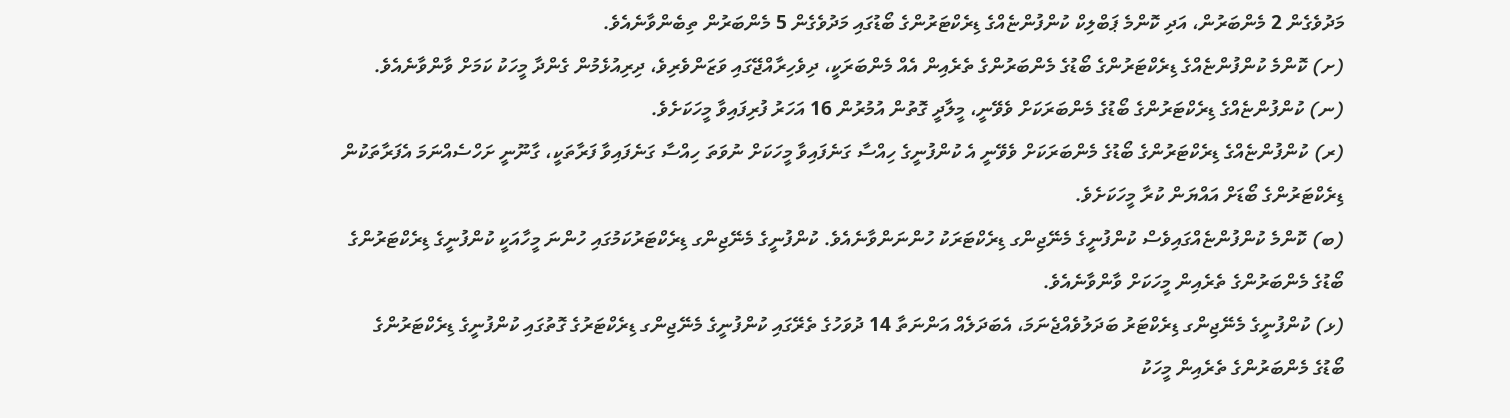މަދުވެގެން 2 މެންބަރުން، އަދި ކޮންމެ ޕަބްލިކް ކުންފުންޏެއްގެ ޑިރެކްޓަރުންގެ ބޯޑުގައި މަދުވެގެން 5 މެންބަރުން ތިބެންވާނެއެވެ.
(ށ) ކޮންމެ ކުންފުންޏެއްގެ ޑިރެކްޓަރުންގެ ބޯޑުގެ މެންބަރުންގެ ތެރެއިން އެއް މެންބަރަކީ، ދިވެހިރާއްޖޭގައި ވަޒަންވެރިވެ، ދިރިއުޅެމުން ގެންދާ މީހަކު ކަމަށް ވާންވާނެއެވެ.
(ނ) ކުންފުންޏެއްގެ ޑިރެކްޓަރުންގެ ބޯޑުގެ މެންބަރަކަށް ވެވޭނީ، މީލާދީ ގޮތުން އުމުރުން 16 އަހަރު ފުރިފައިވާ މީހަކަށެވެ.
(ރ) ކުންފުންޏެއްގެ ޑިރެކްޓަރުންގެ ބޯޑުގެ މެންބަރަކަށް ވެވޭނީ އެ ކުންފުނީގެ ހިއްސާ ގަނެފައިވާ މީހަކަށް ނުވަތަ ހިއްސާ ގަނެފައިވާ ފަރާތަކީ، ގާނޫނީ ށަހްސެއްނަމަ އެފަރާތަކުން ޑިރެކްޓަރުންގެ ބޯޑަށް އައްޔަން ކުރާ މީހަކަށެވެ.
(ބ) ކޮންމެ ކުންފުންޏެއްގައިވެސް ކުންފުނީގެ މެނޭޖިންގ ޑިރެކްޓަރަކު ހުންނަންވާނެއެވެ. ކުންފުނީގެ މެނޭޖިންގ ޑިރެކްޓަރުކަމުގައި ހުންނަ މީހާއަކީ ކުންފުނީގެ ޑިރެކްޓަރުންގެ ބޯޑުގެ މެންބަރުންގެ ތެރެއިން މީހަކަށް ވާންވާނެއެވެ.
(ޅ) ކުންފުނީގެ މެނޭޖިންގ ޑިރެކްޓަރު ބަދަލުވެއްޖެނަމަ، އެބަދަލެއް އަންނަތާ 14 ދުވަހުގެ ތެރޭގައި ކުންފުނީގެ މެނޭޖިންގ ޑިރެކްޓަރުގެ ގޮތުގައި ކުންފުނީގެ ޑިރެކްޓަރުންގެ ބޯޑުގެ މެންބަރުންގެ ތެރެއިން މީހަކު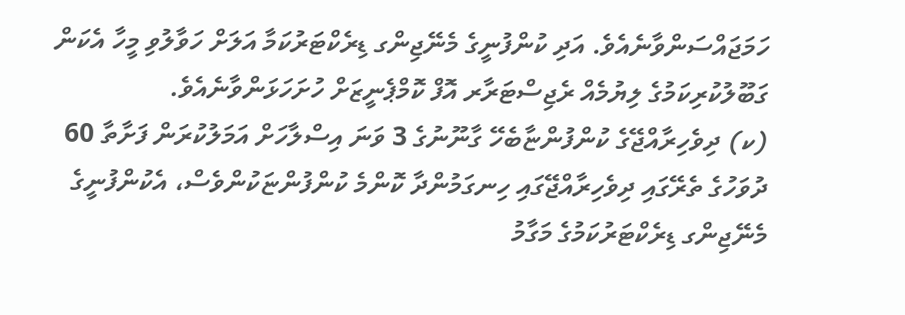ހަމަޖައްސަންވާނެއެވެ. އަދި ކުންފުނީގެ މެނޭޖިންގ ޑިރެކްޓަރުކަމާ އަލަށް ހަވާލުވި މީހާ އެކަން ގަބޫލުކުރިކަމުގެ ލިޔުމެއް ރެޖިސްޓަރާރ އޮފް ކޮމްޕެނީޒަށް ހުށަހަޅަންވާނެއެވެ.
(ކ) ދިވެހިރާއްޖޭގެ ކުންފުންޏާބެހޭ ގާނޫނުގެ 3 ވަނަ އިސްލާހަށް އަމަލުކުރަން ފަށާތާ 60 ދުވަހުގެ ތެރޭގައި ދިވެހިރާއްޖޭގައި ހިނގަމުންދާ ކޮންމެ ކުންފުންޏަކުންވެސް، އެކުންފުނީގެ މެނޭޖިންގ ޑިރެކްޓަރުކަމުގެ މަގާމު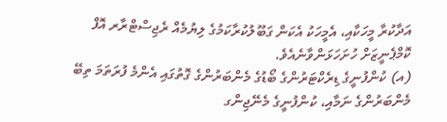އަދާކުރާ މީހަކާއި، އެމީހަކު އެކަން ގަބޫލުކުރާކަމުގެ ލިޔުމެއް ރެޖިސްޓްރާރ އޮފް ކޮމްޕެނީޒަށް ހުށަހަޅަންވާނެއެވެ.
(އ) ކުންފުނީގެ ޑިރެކްޓަރުންގެ ބޯޑުގެ މެންބަރުންގެ ގޮތުގައި އެންމެ ފުރަތަމަ ތިބޭ މެންބަރުންގެ ނަމާއި، ކުންފުނީގެ މެނޭޖިންގ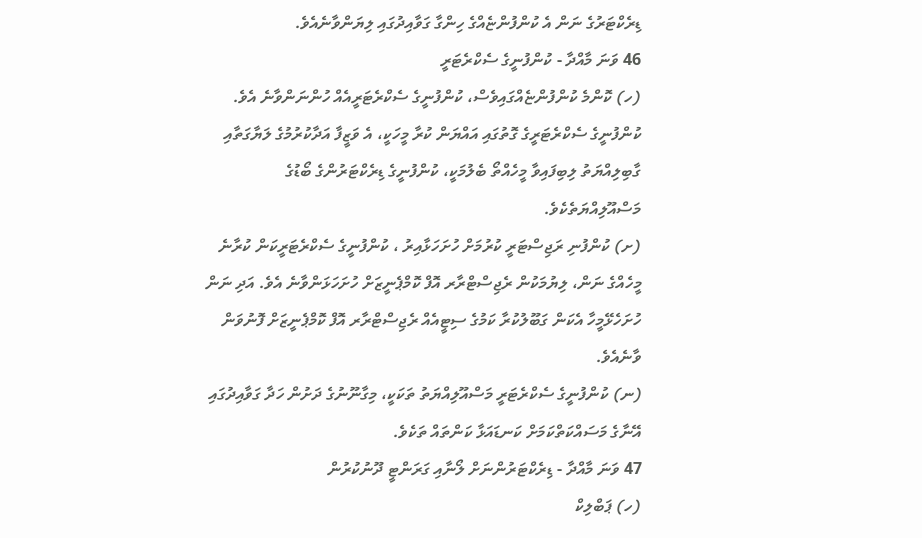ޑިރެކްޓަރުގެ ނަން އެ ކުންފުންޏެއްގެ ހިންގާ ގަވާއިދުގައި ލިޔަންވާނެއެވެ.
46 ވަނަ މާއްދާ - ކުންފުނީގެ ސެކްރެޓަރީ
(ހ) ކޮންމެ ކުންފުންޏެއްގައިވެސް، ކުންފުނީގެ ސެކްރެޓަރީއެއް ހުންނަންވާނެ އެވެ. ކުންފުނީގެ ސެކްރެޓަރީގެ ގޮތުގައި އައްޔަން ކުރާ މީހަކީ، އެ ވަޒީފާ އަދާކުރުމުގެ ލަޔާގަތާއި ގާބިލިއްޔަތު ލިބިފައިވާ މީހެއްތޯ ބެލުމަކީ، ކުންފުނީގެ ޑިރެކްޓަރުންގެ ބޯޑުގެ މަސްއޫލިއްޔަތެކެވެ.
(ށ) ކުންފުނި ރަޖިސްޓަރީ ކުރުމަށް ހުށަހަޅާއިރު ، ކުންފުނީގެ ސެކްރެޓަރީކަން ކުރާނެ މީހެއްގެ ނަން، ލިޔުމަކުން ރެޖިސްޓްރާރ އޮފް ކޮމްޕެނީޒަށް ހުށަހަޅަންވާނެ އެވެ. އަދި ނަން ހުށަހެޅޭމީހާ އެކަން ގަބޫލުކުރާ ކަމުގެ ސިޓީއެއް ރެޖިސްޓްރާރ އޮފް ކޮމްޕެނީޒަށް ފޮނުވަން ވާނެއެވެ.
(ނ) ކުންފުނީގެ ސެކްރެޓަރީ މަސްއޫލިއްޔަތު ތަކަކީ، މިގާނޫނުގެ ދަށުން ހަދާ ގަވާއިދުގައި އޭނާގެ މަސައްކަތްކަމަށް ކަނޑައަޅާ ކަންތައް ތަކެވެ.
47 ވަނަ މާއްދާ - ޑިރެކްޓަރުންނަށް ލޯނާއި ގަރަންޓީ ދޫނުކުރުން
(ހ) ޕަބްލިކް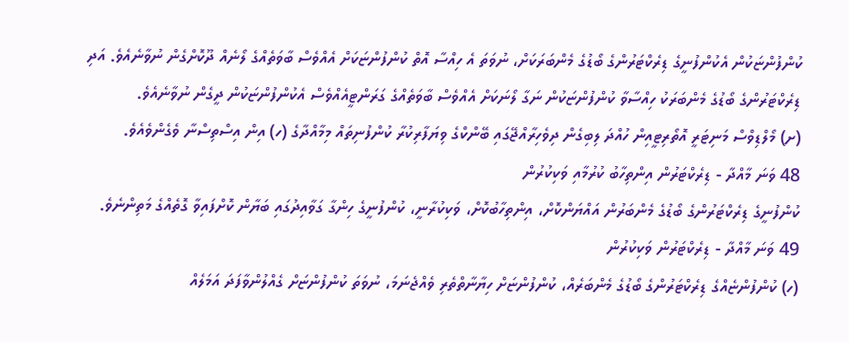ކުންފުންޏަކުން އެކުންފުނީގެ ޑިރެކްޓަރުންގެ ބޯޑުގެ މެންބަރަކަށް، ނުވަތަ އެ ހިއްސާ އޮތް ކުންފުންޏަކަށް އެއްވެސް ބާވަތެއްގެ ލޯނެއް ދޫކޮށްގެން ނުވާނެއެވެ. އަދި ޑިރެކްޓަރުންގެ ބޯޑުގެ މެންބަރަކު ހިއްސާވާ ކުންފުންޏަކުން ނަގާ ލޯނަކަށް އެއްވެސް ބާވަތެއްގެ ގަރަންޓީއެއްވެސް އެކުންފުންޏަކުން ދީގެން ނުވާނެއެވެ.
(ށ) މޯލްޑިވްސް މަނިޓަރީ އޮތޯރިޓީއިން ހުއްދަ ލިބިގެން ދިވެހިރާއްޖޭގައި ބޭންކްގެ ވިޔަފާރިކުރާ ކުންފުނިތައް މިމާއްދާގެ (ހ) އިން އިސްތިސްނާ ވެގެންވެއެވެ.
48 ވަނަ މާއްދާ - ޑިރެކްޓަރުން އިންތިހާބު ކުރުމާއި ވަކިކުރުން
ކުންފުނީގެ ޑިރެކްޓަރުންގެ ބޯޑުގެ މެންބަރުން އައްޔަންކޮށް، އިންތިހާބުކޮށް، ވަކިކުރާނީ، ކުންފުނީގެ ހިންގާ ގަވާއިދުގައި ބަޔާން ކޮށްފައިވާ ގޮތެއްގެ މަތިންނެވެ.
49 ވަނަ މާއްދާ - ޑިރެކްޓަރުން ވަކިކުރުން
(ހ) ކުންފުންޏެއްގެ ޑިރެކްޓަރުންގެ ބޯޑުގެ މެންބަރެއް، ކުންފުންޏަށް ހިޔާނާތްތެރި ވެއްޖެނަމަ، ނުވަތަ ކުންފުންޏަށް ގެއްލުންވާފަދަ އަމަލެއް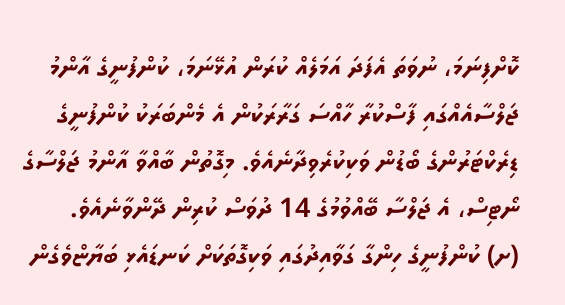ކޮށްފިނަމަ، ނުވަތަ އެފަދަ އަމަލެއް ކުރަން އުޅޭނަމަ، ކުންފުނީގެ އާންމު ޖަލްސާއެއްގައި ފާސްކުރާ ހާއްސަ ގަރާރަކުން އެ މެންބަރަކު ކުންފުނީގެ ޑިރެކްޓަރުންގެ ބޯޑުން ވަކިކުރެވިދާނެއެވެ. މިގޮތުން ބާއްވާ އާންމު ޖަލްސާގެ ނޯޓިސް، އެ ޖަލްސާ ބޭއްވުމުގެ 14 ދުވަސް ކުރިން ދޭންވާނެއެވެ.
(ށ) ކުންފުނީގެ ހިންގާ ގަވާއިދުގައި ވަކިގޮތަކަށް ކަނޑައެޅި ބަޔާޏްވެގެން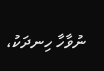ނުވާހާ ހިނދަކު،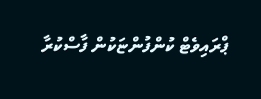ޕްރައިވެޓް ކުންފުންޏަކުން ފާސްކުރާ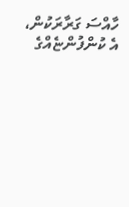ހާއްސަ ގަރާރަކުން، އެ ކުންފުންޏެއްގެ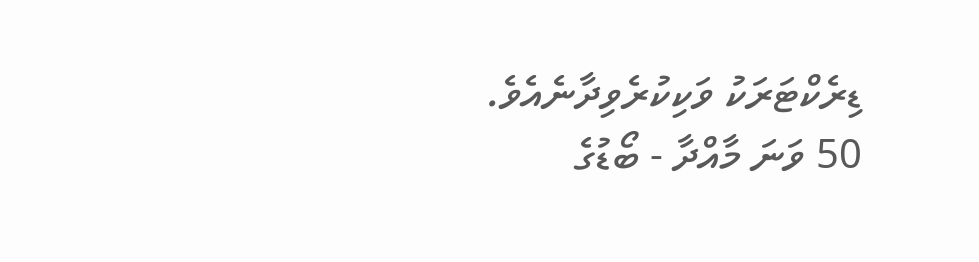ޑިރެކްޓަރަކު ވަކިކުރެވިދާނެއެވެ.
50 ވަނަ މާއްދާ - ބޯޑުގެ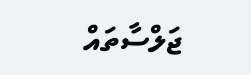ޖަލްސާތައް